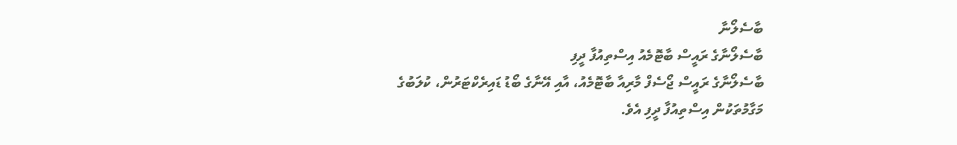ބާސެލޯނާ
ބާސެލޯނާގެ ރައީސް ބާޓޮމެއު އިސްތިއުފާ ދީފި
ބާސެލޯނާގެ ރައީސް ޖޯސެފް މާރިއާ ބާޓޮމެއު، އާއި އޭނާގެ ބޯޑު ޑައިރެކްޓަރުން، ކުލަބުގެ މަގާމުތަކުން އިސްތިއުފާ ދީފި އެވެ.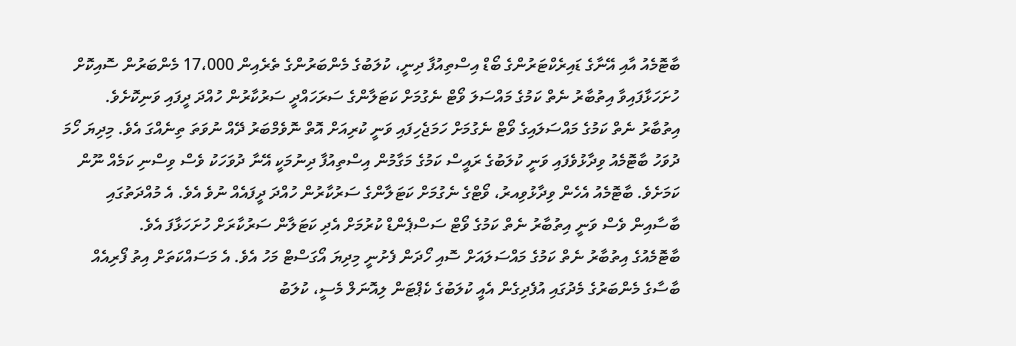ބާޓޮމެއު އާއި އޭނާގެ ޑައިރެކްޓަރުންގެ ބޯޑް އިސްތިއުފާ ދިނީ، ކުލަބުގެ މެންބަރުންގެ ތެރެއިން 17،000 މެންބަރުން ސޮއިކޮށް ހުށަހަޅާފައިވާ އިތުބާރު ނެތް ކަމުގެ މައްސަލަ ވޯޓް ނެގުމަށް ކަޓަލާންގެ ސަރަހައްދީ ސަރުކާރުން ހުއްދަ ދީފައި ވަނިކޮށެވެ.
އިތުބާރު ނެތް ކަމުގެ މައްސަލައިގެ ވޯޓް ނެގުމަށް ހަމަޖެހިފައި ވަނީ ކުރިއަށް އޮތް ނޮވެމްބަރު ދޭއް ނުވަތަ ތިނެއްގަ އެވެ. މިދިޔަ ހޯމަ ދުވަހު ބާޓޮމެއު ވިދާޅުވެފައި ވަނީ ކުލަބުގެ ރައީސް ކަމުގެ މަގާމުން އިސްތިއުފާ ދިނުމަކީ އޭނާ ދުވަހަކު ވެސް ވިސްނި ކަމެއް ނޫން ކަމަށެވެ. ބާޓޮމެއު އެހެން ވިދާޅުވިއރު، ވޯޓްގެ ނެގުމަށް ކަޓަލާންގެ ސަރުކާރުން ހުއްދަ ދީފައެއް ނުވެ އެވެ. އެ މުއްދަތުގައި ބާސާއިން ވެސް ވަނީ އިތުބާރު ނެތް ކަމުގެ ވޯޓް ސަސްޕެންޑް ކުރުމަށް އެދި ކަޓަލާން ސަރުކާރަށް ހުށަހަޅާފަ އެވެ.
ބާޓޮމެއުގެ އިތުބާރު ނެތް ކަމުގެ މައްސަލައަށް ސޮއި ހޯދަން ފެށުނީ މިދިޔަ އޯގަސްޓް މަހު އެވެ. އެ މަސައްކަތަށް އިތު ފޯރިއެއް ބާސާގެ މެންބަރުގެ މެދުގައި އުފެދިގެން އެއީ ކުލަބުގެ ކެޕްޓަން ލިއޮނަލް މެސީ، ކުލަބު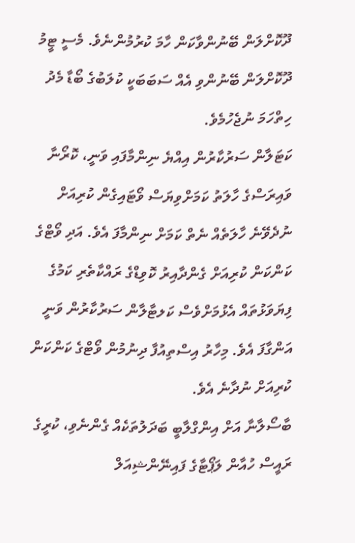ދޫކޮށްލަން ބޭނުންވާކަން ހާމަ ކުރުމުންނެވެ. މެސީ ޓީމު ދޫކޮށްލަން ބޭނުންވި އެއް ސަބަބަކީ ކުލަބުގެ ބޯޑާ މެދު ހިތްހަމަ ނުޖެހުމެވެ.
ކަޓަލާން ސަރުކާރުން އިއްޔެ ނިންމާފައި ވަނީ، ކޮރޯނާ ވައިރަސްގެ ހާލަތު ކަމަށްވިޔަސް ވޯޓައިގެން ކުރިއަށް ނުދެވޭނެ ހާލަތެއް ނެތް ކަމަށް ނިންމާފަ އެވެ. އަދި ވޯޓްގެ ކަންކަން ކުރިއަށް ގެންދާއިރު ކޮވިޑްގެ ރައްކާތެރި ކަމުގެ ފިޔަވަޅުތައް އެޅުމަށްވެސް ކަލޓާލާން ސަރުކާރުން ވަނީ އަންގާފަ އެވެ. މިހާރު އިސްތިއުފާ ދިނުމުން ވޯޓްގެ ކަންކަން ކުރިއަށް ނުދާނެ އެވެ.
ބާސޯލާނާ އަށް އިންގްލާބީ ބަދަލުތަކެއް ގެންނެވި، ކުރީގެ ރައީސް ހުއާން ލަޕޯޓާގެ ފައިނޭންޝިއަލް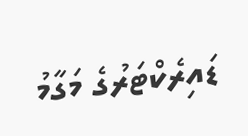ޑައިރެކްޓަރުގެ މަގާމު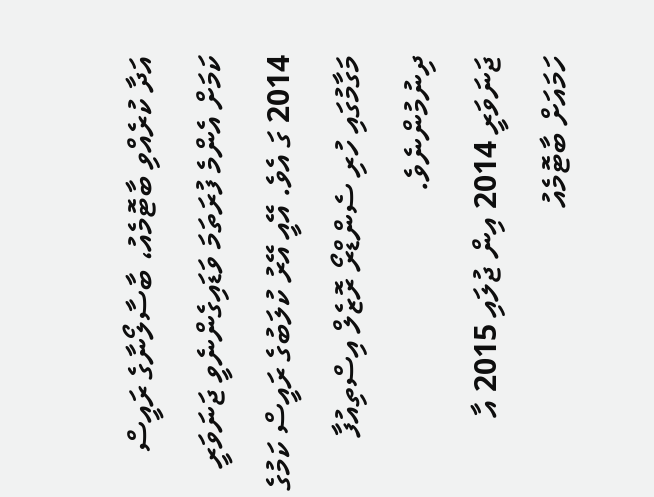އަދާ ކުރެއްވި ބާޓޮމެއު، ބާސާލޯނާގެ ރައީސް ކަމަށް އެންމެ ފުރަތަމަ ވަޑައިގެންނެވީ ޖަނަވަރީ 2014 ގަ އެވެ. އޭއީ އޭރު ކުލަބުގެ ރައީސް ކަމުގެ މަގާމުގައި ހުރި ސެންޑްރޯ ރޮޒެލް އިސްތިއުފާ ދިނުމުންނެވެ.
ޖަނަވަރީ 2014 އިން ޖުލައި 2015 އާ ހަމައަށް ބާޓޮމެއު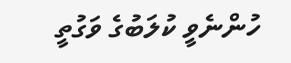ހުންނެވީ ކުލަބުގެ ވަގުތީ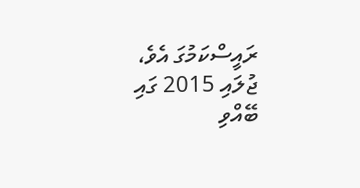ރައީސްކަމުގަ އެވެ، ޖުލައި 2015 ގައި ބޭއްވި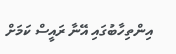އިންތިހާބުގައި އޭނާ ރައީސް ކަމަށް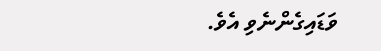ވަޑައިގެންނެވި އެވެ.